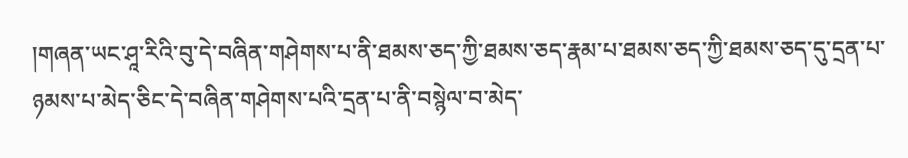།གཞན་ཡང་ཤཱ་རིའི་བུ་དེ་བཞིན་གཤེགས་པ་ནི་ཐམས་ཅད་ཀྱི་ཐམས་ཅད་རྣམ་པ་ཐམས་ཅད་ཀྱི་ཐམས་ཅད་དུ་དྲན་པ་ཉམས་པ་མེད་ཅིང་དེ་བཞིན་གཤེགས་པའི་དྲན་པ་ནི་བསྙེལ་བ་མེད་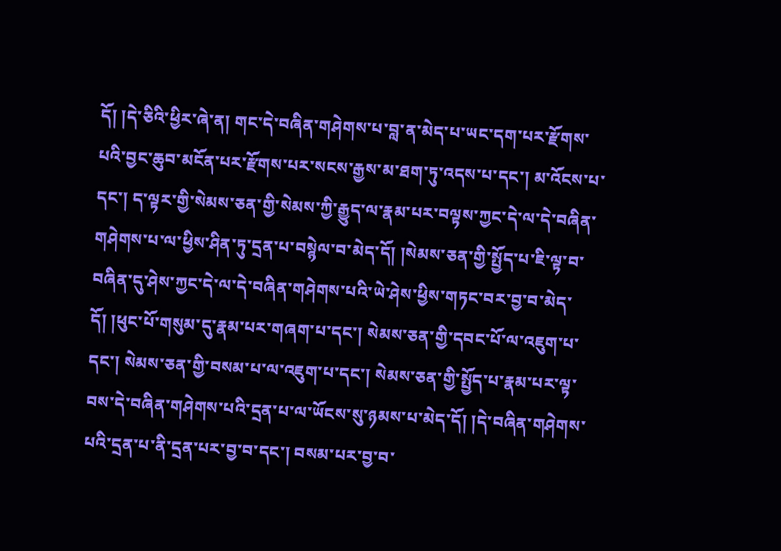དོ། །དེ་ཅིའི་ཕྱིར་ཞེ་ན། གང་དེ་བཞིན་གཤེགས་པ་བླ་ན་མེད་པ་ཡང་དག་པར་རྫོགས་པའི་བྱང་ཆུབ་མངོན་པར་རྫོགས་པར་སངས་རྒྱས་མ་ཐག་ཏུ་འདས་པ་དང་། མ་འོངས་པ་དང་། ད་ལྟར་གྱི་སེམས་ཅན་གྱི་སེམས་ཀྱི་རྒྱུད་ལ་རྣམ་པར་བལྟས་ཀྱང་དེ་ལ་དེ་བཞིན་གཤེགས་པ་ལ་ཕྱིས་ཤིན་ཏུ་དྲན་པ་བསྙེལ་བ་མེད་དོ། །སེམས་ཅན་གྱི་སྤྱོད་པ་ཇི་ལྟ་བ་བཞིན་དུ་ཤེས་ཀྱང་དེ་ལ་དེ་བཞིན་གཤེགས་པའི་ཡེ་ཤེས་ཕྱིས་གཏང་བར་བྱ་བ་མེད་དོ། །ཕུང་པོ་གསུམ་དུ་རྣམ་པར་གཞག་པ་དང་། སེམས་ཅན་གྱི་དབང་པོ་ལ་འཇུག་པ་དང་། སེམས་ཅན་གྱི་བསམ་པ་ལ་འཇུག་པ་དང་། སེམས་ཅན་གྱི་སྤྱོད་པ་རྣམ་པར་ལྟ་བས་དེ་བཞིན་གཤེགས་པའི་དྲན་པ་ལ་ཡོངས་སུ་ཉམས་པ་མེད་དོ། །དེ་བཞིན་གཤེགས་པའི་དྲན་པ་ནི་དྲན་པར་བྱ་བ་དང་། བསམ་པར་བྱ་བ་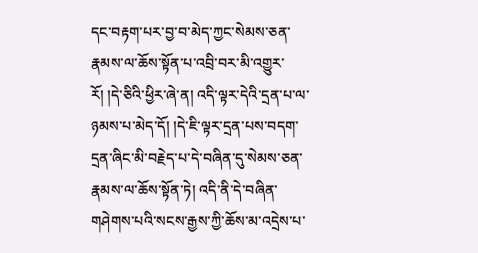དང་བརྟག་པར་བྱ་བ་མེད་ཀྱང་སེམས་ཅན་རྣམས་ལ་ཆོས་སྟོན་པ་འབྲི་བར་མི་འགྱུར་རོ། །དེ་ཅིའི་ཕྱིར་ཞེ་ན། འདི་ལྟར་དེའི་དྲན་པ་ལ་ཉམས་པ་མེད་དོ། །དེ་ཇི་ལྟར་དྲན་པས་བདག་དྲན་ཞིང་མི་བརྗེད་པ་དེ་བཞིན་དུ་སེམས་ཅན་རྣམས་ལ་ཆོས་སྟོན་ཏེ། འདི་ནི་དེ་བཞིན་གཤེགས་པའི་སངས་རྒྱས་ཀྱི་ཆོས་མ་འདྲེས་པ་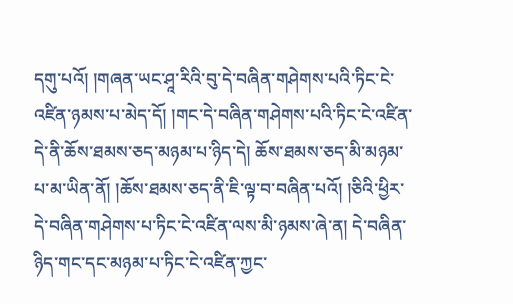དགུ་པའོ། །གཞན་ཡང་ཤཱ་རིའི་བུ་དེ་བཞིན་གཤེགས་པའི་ཏིང་ངེ་འཛིན་ཉམས་པ་མེད་དོ། །གང་དེ་བཞིན་གཤེགས་པའི་ཏིང་ངེ་འཛིན་དེ་ནི་ཆོས་ཐམས་ཅད་མཉམ་པ་ཉིད་དེ། ཆོས་ཐམས་ཅད་མི་མཉམ་པ་མ་ཡིན་ནོ། །ཆོས་ཐམས་ཅད་ནི་ཇི་ལྟ་བ་བཞིན་པའོ། །ཅིའི་ཕྱིར་དེ་བཞིན་གཤེགས་པ་ཏིང་ངེ་འཛིན་ལས་མི་ཉམས་ཞེ་ན། དེ་བཞིན་ཉིད་གང་དང་མཉམ་པ་ཏིང་ངེ་འཛིན་ཀྱང་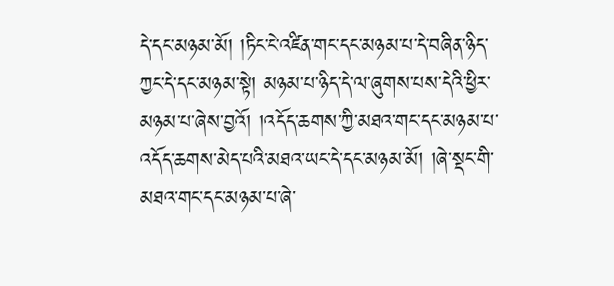དེ་དང་མཉམ་མོ། །ཏིང་ངེ་འཛིན་གང་དང་མཉམ་པ་དེ་བཞིན་ཉིད་ཀྱང་དེ་དང་མཉམ་སྟེ། མཉམ་པ་ཉིད་དེ་ལ་ཞུགས་པས་དེའི་ཕྱིར་མཉམ་པ་ཞེས་བྱའོ། །འདོད་ཆགས་ཀྱི་མཐའ་གང་དང་མཉམ་པ་འདོད་ཆགས་མེད་པའི་མཐའ་ཡང་དེ་དང་མཉམ་མོ། །ཞེ་སྡང་གི་མཐའ་གང་དང་མཉམ་པ་ཞེ་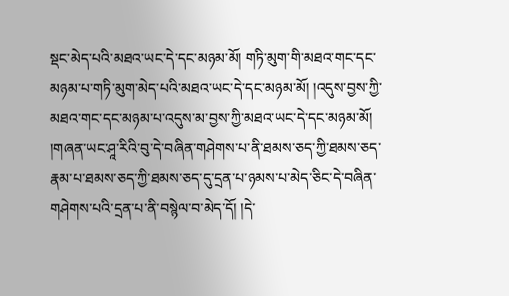སྡང་མེད་པའི་མཐའ་ཡང་དེ་དང་མཉམ་མོ། གཏི་མུག་གི་མཐའ་གང་དང་མཉམ་པ་གཏི་མུག་མེད་པའི་མཐའ་ཡང་དེ་དང་མཉམ་མོ། །འདུས་བྱས་ཀྱི་མཐའ་གང་དང་མཉམ་པ་འདུས་མ་བྱས་ཀྱི་མཐའ་ཡང་དེ་དང་མཉམ་མོ།
།གཞན་ཡང་ཤཱ་རིའི་བུ་དེ་བཞིན་གཤེགས་པ་ནི་ཐམས་ཅད་ཀྱི་ཐམས་ཅད་རྣམ་པ་ཐམས་ཅད་ཀྱི་ཐམས་ཅད་དུ་དྲན་པ་ཉམས་པ་མེད་ཅིང་དེ་བཞིན་གཤེགས་པའི་དྲན་པ་ནི་བསྙེལ་བ་མེད་དོ། །དེ་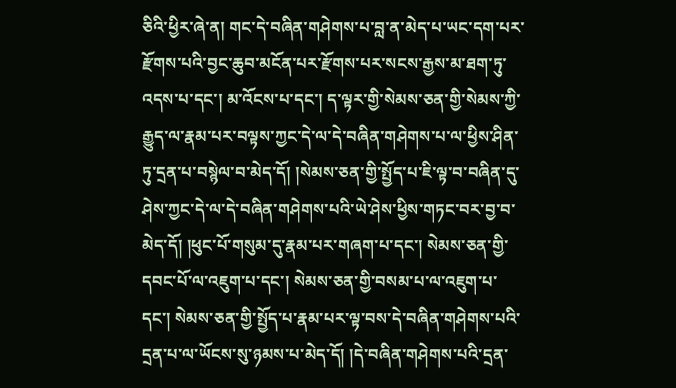ཅིའི་ཕྱིར་ཞེ་ན། གང་དེ་བཞིན་གཤེགས་པ་བླ་ན་མེད་པ་ཡང་དག་པར་རྫོགས་པའི་བྱང་ཆུབ་མངོན་པར་རྫོགས་པར་སངས་རྒྱས་མ་ཐག་ཏུ་འདས་པ་དང་། མ་འོངས་པ་དང་། ད་ལྟར་གྱི་སེམས་ཅན་གྱི་སེམས་ཀྱི་རྒྱུད་ལ་རྣམ་པར་བལྟས་ཀྱང་དེ་ལ་དེ་བཞིན་གཤེགས་པ་ལ་ཕྱིས་ཤིན་ཏུ་དྲན་པ་བསྙེལ་བ་མེད་དོ། །སེམས་ཅན་གྱི་སྤྱོད་པ་ཇི་ལྟ་བ་བཞིན་དུ་ཤེས་ཀྱང་དེ་ལ་དེ་བཞིན་གཤེགས་པའི་ཡེ་ཤེས་ཕྱིས་གཏང་བར་བྱ་བ་མེད་དོ། །ཕུང་པོ་གསུམ་དུ་རྣམ་པར་གཞག་པ་དང་། སེམས་ཅན་གྱི་དབང་པོ་ལ་འཇུག་པ་དང་། སེམས་ཅན་གྱི་བསམ་པ་ལ་འཇུག་པ་དང་། སེམས་ཅན་གྱི་སྤྱོད་པ་རྣམ་པར་ལྟ་བས་དེ་བཞིན་གཤེགས་པའི་དྲན་པ་ལ་ཡོངས་སུ་ཉམས་པ་མེད་དོ། །དེ་བཞིན་གཤེགས་པའི་དྲན་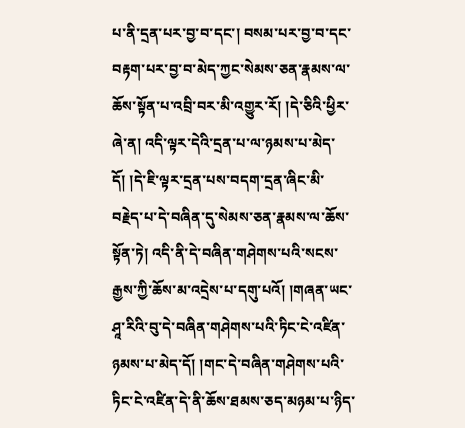པ་ནི་དྲན་པར་བྱ་བ་དང་། བསམ་པར་བྱ་བ་དང་བརྟག་པར་བྱ་བ་མེད་ཀྱང་སེམས་ཅན་རྣམས་ལ་ཆོས་སྟོན་པ་འབྲི་བར་མི་འགྱུར་རོ། །དེ་ཅིའི་ཕྱིར་ཞེ་ན། འདི་ལྟར་དེའི་དྲན་པ་ལ་ཉམས་པ་མེད་དོ། །དེ་ཇི་ལྟར་དྲན་པས་བདག་དྲན་ཞིང་མི་བརྗེད་པ་དེ་བཞིན་དུ་སེམས་ཅན་རྣམས་ལ་ཆོས་སྟོན་ཏེ། འདི་ནི་དེ་བཞིན་གཤེགས་པའི་སངས་རྒྱས་ཀྱི་ཆོས་མ་འདྲེས་པ་དགུ་པའོ། །གཞན་ཡང་ཤཱ་རིའི་བུ་དེ་བཞིན་གཤེགས་པའི་ཏིང་ངེ་འཛིན་ཉམས་པ་མེད་དོ། །གང་དེ་བཞིན་གཤེགས་པའི་ཏིང་ངེ་འཛིན་དེ་ནི་ཆོས་ཐམས་ཅད་མཉམ་པ་ཉིད་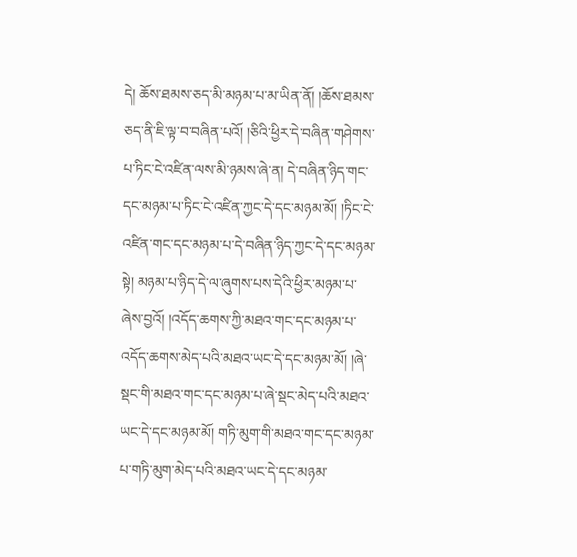དེ། ཆོས་ཐམས་ཅད་མི་མཉམ་པ་མ་ཡིན་ནོ། །ཆོས་ཐམས་ཅད་ནི་ཇི་ལྟ་བ་བཞིན་པའོ། །ཅིའི་ཕྱིར་དེ་བཞིན་གཤེགས་པ་ཏིང་ངེ་འཛིན་ལས་མི་ཉམས་ཞེ་ན། དེ་བཞིན་ཉིད་གང་དང་མཉམ་པ་ཏིང་ངེ་འཛིན་ཀྱང་དེ་དང་མཉམ་མོ། །ཏིང་ངེ་འཛིན་གང་དང་མཉམ་པ་དེ་བཞིན་ཉིད་ཀྱང་དེ་དང་མཉམ་སྟེ། མཉམ་པ་ཉིད་དེ་ལ་ཞུགས་པས་དེའི་ཕྱིར་མཉམ་པ་ཞེས་བྱའོ། །འདོད་ཆགས་ཀྱི་མཐའ་གང་དང་མཉམ་པ་འདོད་ཆགས་མེད་པའི་མཐའ་ཡང་དེ་དང་མཉམ་མོ། །ཞེ་སྡང་གི་མཐའ་གང་དང་མཉམ་པ་ཞེ་སྡང་མེད་པའི་མཐའ་ཡང་དེ་དང་མཉམ་མོ། གཏི་མུག་གི་མཐའ་གང་དང་མཉམ་པ་གཏི་མུག་མེད་པའི་མཐའ་ཡང་དེ་དང་མཉམ་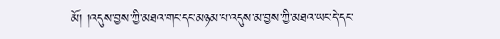མོ། །འདུས་བྱས་ཀྱི་མཐའ་གང་དང་མཉམ་པ་འདུས་མ་བྱས་ཀྱི་མཐའ་ཡང་དེ་དང་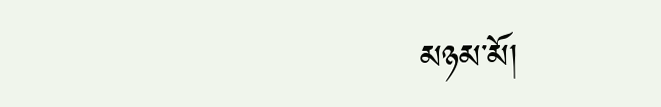མཉམ་མོ།